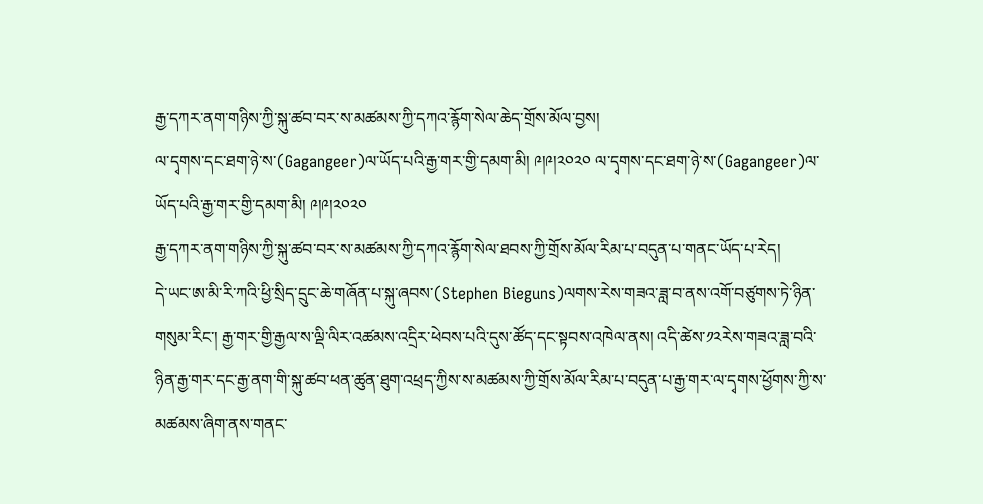རྒྱ་དཀར་ནག་གཉིས་ཀྱི་སྐུ་ཚབ་བར་ས་མཚམས་ཀྱི་དཀའ་རྙོག་སེལ་ཆེད་གྲོས་མོལ་བྱས།
ལ་དྭགས་དང་ཐག་ཉེ་ས་(Gagangeer)ལ་ཡོད་པའི་རྒྱ་གར་གྱི་དམག་མི། ༩།༩།༢༠༢༠ ལ་དྭགས་དང་ཐག་ཉེ་ས་(Gagangeer)ལ་ཡོད་པའི་རྒྱ་གར་གྱི་དམག་མི། ༩།༩།༢༠༢༠
རྒྱ་དཀར་ནག་གཉིས་ཀྱི་སྐུ་ཚབ་བར་ས་མཚམས་ཀྱི་དཀའ་རྙོག་སེལ་ཐབས་ཀྱི་གྲོས་མོལ་རིམ་པ་བདུན་པ་གནང་ཡོད་པ་རེད།
དེ་ཡང་ཨ་མི་རི་ཀའི་ཕྱི་སྲིད་དྲུང་ཆེ་གཞོན་པ་སྐུ་ཞབས་(Stephen Bieguns)ལགས་རེས་གཟའ་ཟླ་བ་ནས་འགོ་བཙུགས་ཏེ་ཉིན་གསུམ་རིང་། རྒྱ་གར་གྱི་རྒྱལ་ས་ལྡི་ལིར་འཚམས་འདྲིར་ཕེབས་པའི་དུས་ཚོད་དང་སྟབས་འཁེལ་ནས། འདི་ཚེས་༡༢རེས་གཟའ་ཟླ་བའི་ཉིན་རྒྱ་གར་དང་རྒྱ་ནག་གི་སྐུ་ཚབ་ཕན་ཚུན་ཐུག་འཕྲད་ཀྱིས་ས་མཚམས་ཀྱི་གྲོས་མོལ་རིམ་པ་བདུན་པ་རྒྱ་གར་ལ་དྭགས་ཕྱོགས་ཀྱི་ས་མཚམས་ཞིག་ནས་གནང་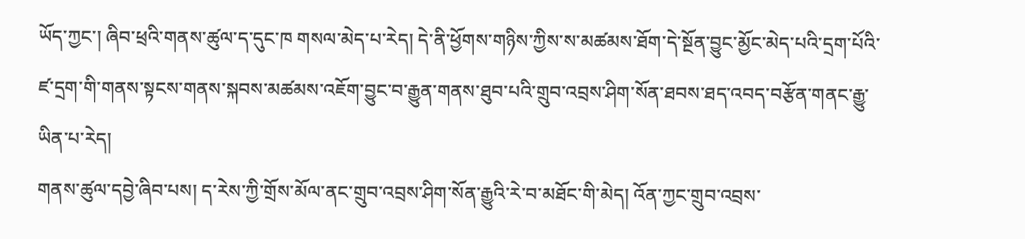ཡོད་ཀྱང་། ཞིབ་ཕྲའི་གནས་ཚུལ་ད་དུང་ཁ གསལ་མེད་པ་རེད། དེ་ནི་ཕྱོགས་གཉིས་ཀྱིས་ས་མཚམས་ཐོག་དེ་སྔོན་བྱུང་མྱོང་མེད་པའི་དྲག་པོའི་ཛ་དྲག་གི་གནས་སྟངས་གནས་སྐབས་མཚམས་འཇོག་བྱུང་བ་རྒྱུན་གནས་ཐུབ་པའི་གྲུབ་འབྲས་ཤིག་སོན་ཐབས་ཐད་འབད་བརྩོན་གནང་རྒྱུ་ཡིན་པ་རེད།
གནས་ཚུལ་དབྱེ་ཞིབ་པས། ད་རེས་ཀྱི་གྲོས་མོལ་ནང་གྲུབ་འབྲས་ཤིག་སོན་རྒྱུའི་རེ་བ་མཐོང་གི་མེད། འོན་ཀྱང་གྲུབ་འབྲས་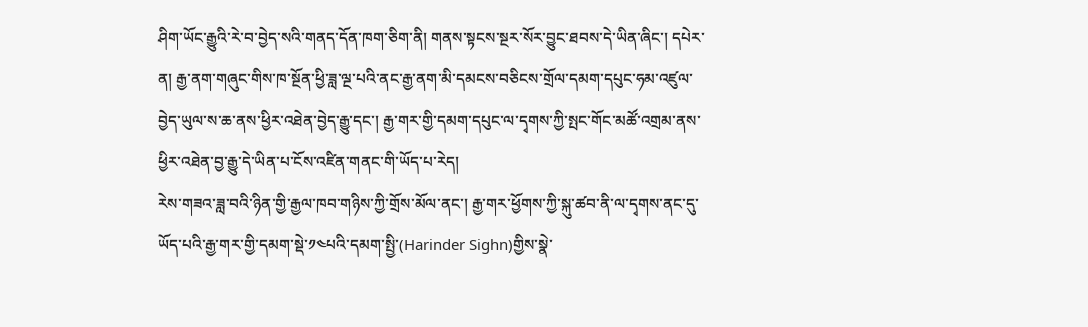ཤིག་ཡོང་རྒྱུའི་རེ་བ་བྱེད་སའི་གནད་དོན་ཁག་ཅིག་ནི། གནས་སྟངས་སྔར་སོར་བྱུང་ཐབས་དེ་ཡིན་ཞིང་། དཔེར་ན། རྒྱ་ནག་གཞུང་གིས་ཁ་སྔོན་ཕྱི་ཟླ་ལྔ་པའི་ནང་རྒྱ་ནག་མི་དམངས་བཅིངས་གྲོལ་དམག་དཔུང་ཧམ་འཛུལ་བྱེད་ཡུལ་ས་ཆ་ནས་ཕྱིར་འཐེན་བྱེད་རྒྱུ་དང་། རྒྱ་གར་གྱི་དམག་དཔུང་ལ་དྭགས་ཀྱི་སྤང་གོང་མཚོ་འགྲམ་ནས་ཕྱིར་འཐེན་བྱ་རྒྱུ་དེ་ཡིན་པ་ངོས་འཛིན་གནང་གི་ཡོད་པ་རེད།
རེས་གཟའ་ཟླ་བའི་ཉིན་གྱི་རྒྱལ་ཁབ་གཉིས་ཀྱི་གྲོས་མོལ་ནང་། རྒྱ་གར་ཕྱོགས་ཀྱི་སྐུ་ཚབ་ནི་ལ་དྭགས་ནང་དུ་ཡོད་པའི་རྒྱ་གར་གྱི་དམག་སྡེ་༡༤པའི་དམག་སྤྱི་(Harinder Sighn)གྱིས་སྣེ་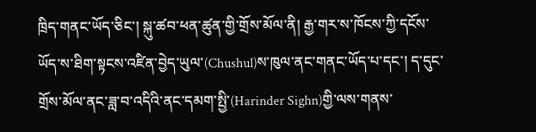ཁྲིད་གནང་ཡོད་ཅིང་། སྐུ་ཚབ་ཕན་ཚུན་གྱི་གྲོས་མོལ་ནི། རྒྱ་གར་ས་ཁོངས་ཀྱི་དངོས་ཡོད་ས་ཐིག་སྟངས་འཛིན་བྱེད་ཡུལ་(Chushul)ས་ཁུལ་ནང་གནང་ཡོད་པ་དང་། ད་དུང་གྲོས་མོལ་ནང་ཟླ་བ་འདིའི་ནང་དམག་སྤྱི་(Harinder Sighn)གྱི་ལས་གནས་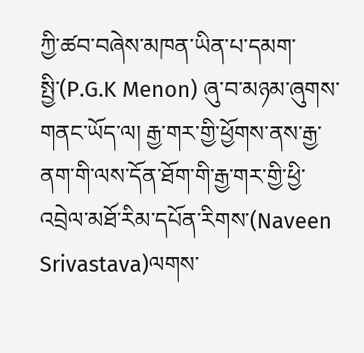ཀྱི་ཚབ་བཞེས་མཁན་ཡིན་པ་དམག་སྤྱི་(P.G.K Menon) ཞུ་བ་མཉམ་ཞུགས་གནང་ཡོད་ལ། རྒྱ་གར་གྱི་ཕྱོགས་ནས་རྒྱ་ནག་གི་ལས་དོན་ཐོག་གི་རྒྱ་གར་གྱི་ཕྱི་འབྲེལ་མཐོ་རིམ་དཔོན་རིགས་(Naveen Srivastava)ལགས་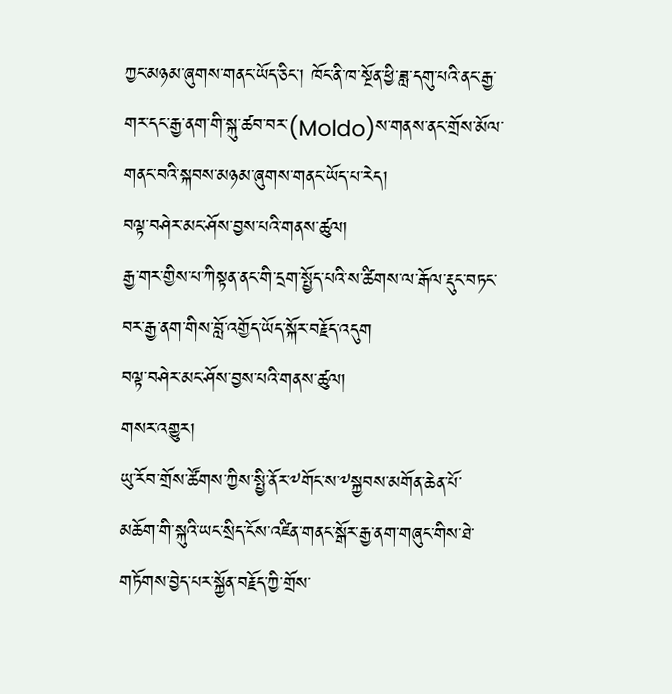ཀྱང་མཉམ་ཞུགས་གནང་ཡོད་ཅིང་། ཁོང་ནི་ཁ་སྔོན་ཕྱི་ཟླ་དགུ་པའི་ནང་རྒྱ་གར་དང་རྒྱ་ནག་གི་སྐུ་ཚབ་བར་(Moldo)ས་གནས་ནང་གྲོས་མོལ་གནང་བའི་སྐབས་མཉམ་ཞུགས་གནང་ཡོད་པ་རེད།
བལྟ་བཤེར་མང་ཤོས་བྱས་པའི་གནས་ཚུལ།
རྒྱ་གར་གྱིས་པ་ཀིསྟན་ནང་གི་དྲག་སྤྱོད་པའི་ས་ཚིགས་ལ་རྒོལ་རྡུང་བཏང་བར་རྒྱ་ནག་གིས་བློ་འགྱོད་ཡོད་སྐོར་བརྗོད་འདུག
བལྟ་བཤེར་མང་ཤོས་བྱས་པའི་གནས་ཚུལ།
གསར་འགྱུར།
ཡུ་རོབ་གྲོས་ཚོགས་ཀྱིས་སྤྱི་ནོར་༸གོང་ས་༸སྐྱབས་མགོན་ཆེན་པོ་མཆོག་གི་སྐུའི་ཡང་སྲིད་ངོས་འཛིན་གནང་སྒོར་རྒྱ་ནག་གཞུང་གིས་ཐེ་གཏོགས་བྱེད་པར་སྐྱོན་བརྗོད་ཀྱི་གྲོས་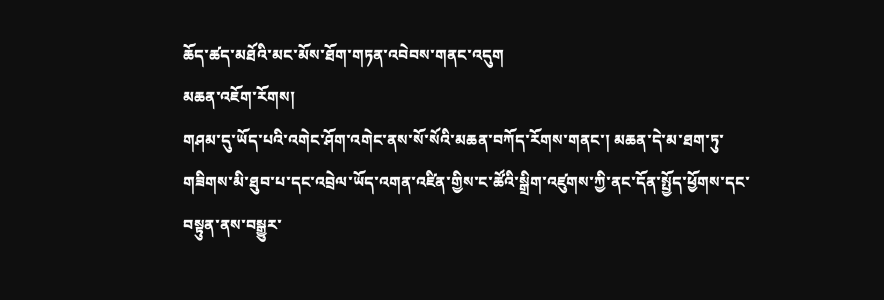ཆོད་ཚད་མཐོའི་མང་མོས་ཐོག་གཏན་འབེབས་གནང་འདུག
མཆན་འཇོག་རོགས།
གཤམ་དུ་ཡོད་པའི་འགེང་ཤོག་འགེང་ནས་སོ་སོའི་མཆན་བཀོད་རོགས་གནང་། མཆན་དེ་མ་ཐག་ཏུ་གཟིགས་མི་ཐུབ་པ་དང་འབྲེལ་ཡོད་འགན་འཛིན་གྱིས་ང་ཚོའི་སྒྲིག་འཛུགས་ཀྱི་ནང་དོན་སྤྱོད་ཕྱོགས་དང་བསྟུན་ནས་བསྒྱུར་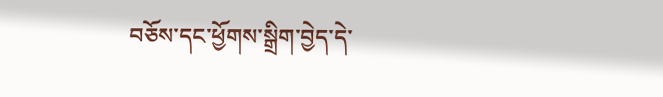བཅོས་དང་ཕྱོགས་སྒྲིག་བྱེད་དེ་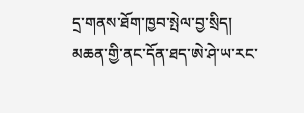དྲ་གནས་ཐོག་ཁྱབ་སྤེལ་བྱ་སྲིད། མཆན་གྱི་ནང་དོན་ཐད་ཨེ་ཤེ་ཡ་རང་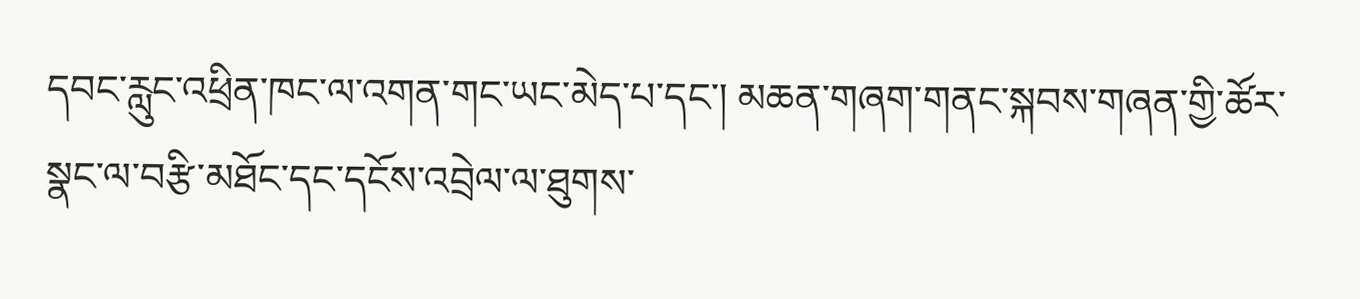དབང་རླུང་འཕྲིན་ཁང་ལ་འགན་གང་ཡང་མེད་པ་དང་། མཆན་གཞག་གནང་སྐབས་གཞན་གྱི་ཚོར་སྣང་ལ་བརྩི་མཐོང་དང་དངོས་འབྲེལ་ལ་ཐུགས་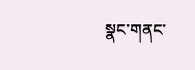སྣང་གནང་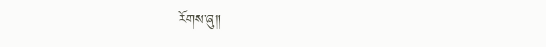རོགས་ཞུ༎